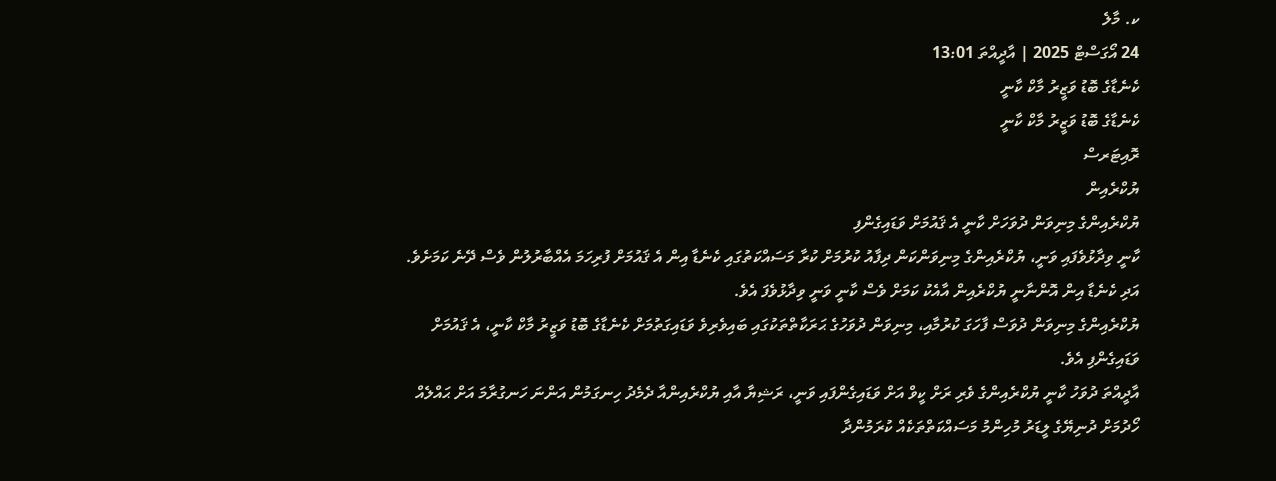ކ. މާލެ
24 އޯގަސްޓް 2025 | އާދީއްތަ 13:01
ކެނެޑާގެ ބޮޑު ވަޒީރު މާކް ކާނީ
ކެނެޑާގެ ބޮޑު ވަޒީރު މާކް ކާނީ
ރޮއިޓަރސް
ޔުކްރެއިން
ޔުކްރެއިންގެ މިނިވަން ދުވަހަށް ކާނީ އެ ޤައުމަށް ވަޑައިގެންފި
ކާނީ ވިދާޅުވެފައި ވަނީ، ޔުކްރެއިންގެ މިނިވަންކަން ދިފާއު ކުރުމަށް ކުރާ މަސައްކަތުގައި ކެނެޑާ އިން އެ ޤައުމަށް ފުރިހަމަ އެއްބާރުލުން ވެސް ދޭނެ ކަމަށެވެ. އަދި ކެނެޑާ އިން އޮންނާނީ ޔުކްރެއިން އާއެކު ކަމަށް ވެސް ކާނީ ވަނީ ވިދާޅުވެފަ އެވެ.
ޔުކްރެއިންގެ މިނިވަން ދުވަސް ފާހަގަ ކުރުމާއި، މިނިވަން ދުވަހުގެ ޙަރަކާތްތަކުގައި ބައިވެރިވެ ވަޑައިގަތުމަށް ކެނެޑާގެ ބޮޑު ވަޒީރު މާކް ކާނީ، އެ ޤައުމަށް ވަޑައިގެންފި އެވެ.
އާދީއްތަ ދުވަހު ކާނީ ޔުކްރެއިންގެ ވެރި ރަށް ކީވް އަށް ވަޑައިގެންފައި ވަނީ، ރަޝިޔާ އާއި ޔުކްރެއިންއާ ދެމެދު ހިނގަމުން އަންނަ ހަނގުރާމަ އަށް ޙައްލެއް ހޯދުމަށް ދުނިޔޭގެ ލީޑަރު މުހިންމު މަސައްކަތްތަކެއް ކުރަމުންދާ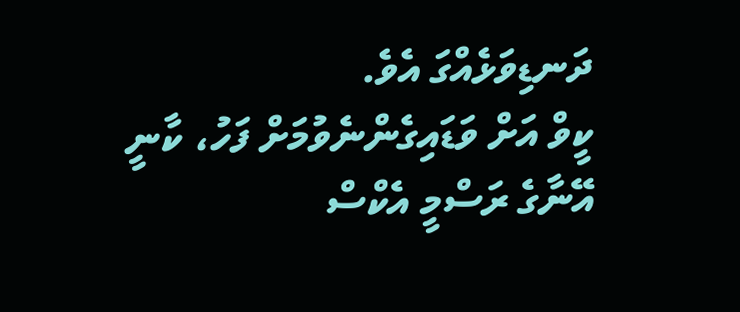ދަނޑިވަޅެއްގަ އެވެ.
ކީވް އަށް ވަޑައިގެންނެވުމަށް ފަހު، ކާނީ އޭނާގެ ރަސްމީ އެކްސް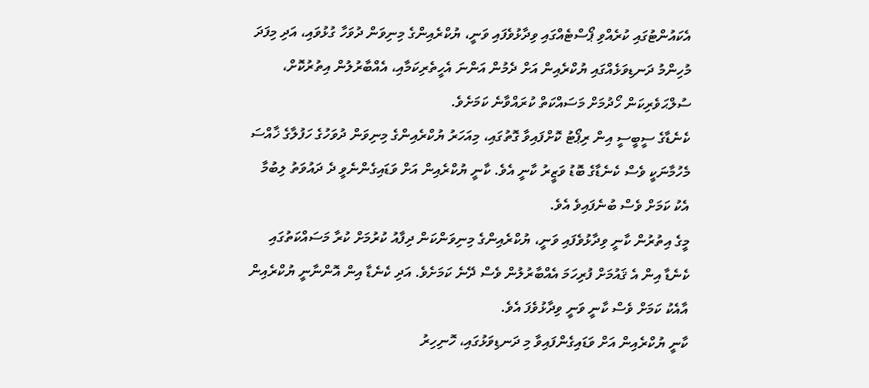އެކައުންޓުގައި ކުރެއްވި ޕޯސްޓެއްގައި ވިދާޅުވެފައި ވަނީ، ޔުކްރެއިންގެ މިނިވަން ދުވަހާ ގުޅުވައި، އަދި މިފަދަ މުހިންމު ދަނޑިވަޅެއްގައި ޔުކްރެއިން އަށް ދެމުން އަންނަ އެހީތެރިކަމާއި، އެއްބާރުލުން އިތުރުކޮށް، ސުލްޙަވެރިކަން ހޯދުމަށް މަސައްކަތް ކުރައްވާނެ ކަމަށެވެ.
ކެނެޑާގެ ސީބީސީ އިން ރިޕޯޓު ކޮށްފައިވާ ގޮތުގައި، މިއަހަރު ޔުކްރެއިންގެ މިނިވަން ދުވަހުގެ ހަފުލާގެ ޚާއްސަ މެހުމާނަކީ ވެސް ކެނެޑާގެ ބޮޑު ވަޒީރު ކާނީ އެވެ. ކާނީ ޔުކްރެއިން އަށް ވަޑައިގެންނެވީ ދެ ދައުވަތު ލިބުމާ އެކު ކަމަށް ވެސް ބުނެފައިވެ އެވެ.
މީގެ އިތުރުން ކާނީ ވިދާޅުވެފައި ވަނީ، ޔުކްރެއިންގެ މިނިވަންކަން ދިފާއު ކުރުމަށް ކުރާ މަސައްކަތުގައި ކެނެޑާ އިން އެ ޤައުމަށް ފުރިހަމަ އެއްބާރުލުން ވެސް ދޭނެ ކަމަށެވެ. އަދި ކެނެޑާ އިން އޮންނާނީ ޔުކްރެއިން އާއެކު ކަމަށް ވެސް ކާނީ ވަނީ ވިދާޅުވެފަ އެވެ.
ކާނީ ޔުކްރެއިން އަށް ވަޑައިގެންފައިވާ މި ދަނޑިވަޅުގައި، ހޮނިހިރު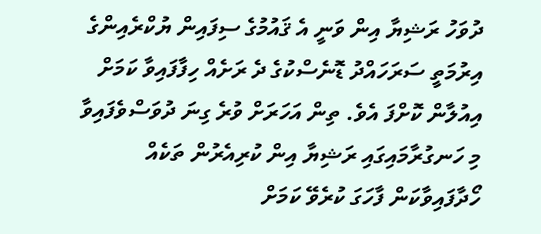ދުވަހު ރަޝިޔާ އިން ވަނީ އެ ޤައުމުގެ ސިފައިން ޔުކްރެއިންގެ އިރުމަތީ ސަރަހައްދު ޑޮނެސްކުގެ ދެ ރަށެއް ހިފާފައިވާ ކަމަށް އިއުލާން ކޮށްފަ އެވެ. ތިން އަހަރަށް ވުރެ ގިނަ ދުވަސްވެފައިވާ މި ހަނގުރާމައިގައި ރަޝިޔާ އިން ކުރިއެރުން ތަކެއް ހޯދާފައިވާކަން ފާހަގަ ކުރެވޭ ކަމަށް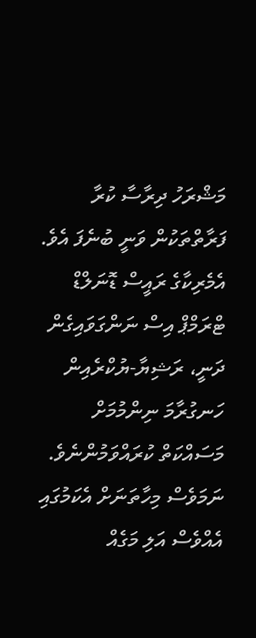މަޝްރަހު ދިރާސާ ކުރާ ފަރާތްތަކުން ވަނީ ބުނެފަ އެވެ.
އެމެރިކާގެ ރައީސް ޑޮނަލްޑް ޓްރަމްޕް އިސް ނަންގަވައިގެން ދަނީ، ރަޝިޔާ-ޔުކްރެއިން ހަނގުރާމަ ނިންމުމަށް މަސައްކަތް ކުރައްވަމުންނެވެ. ނަމަވެސް މިހާތަނަށް އެކަމުގައި އެއްވެސް އަލި މަގެއް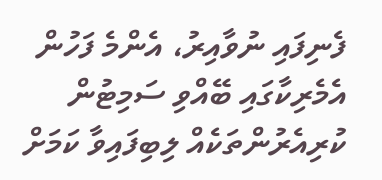ފެނިފައި ނުވާއިރު، އެންމެ ފަހުން އެމެރިކާގައި ބޭއްވި ސަމިޓުން ކުރިއެރުންތަކެއް ލިބިފައިވާ ކަމަށް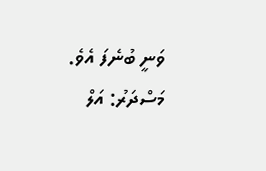ވަނީ ބުނެފަ އެވެ.
މަސްދަރު: އަލް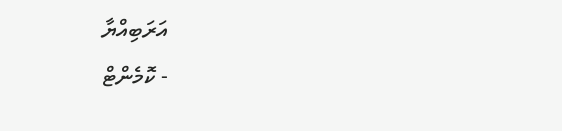އަރަބިއްޔާ
- ކޮމެންޓް